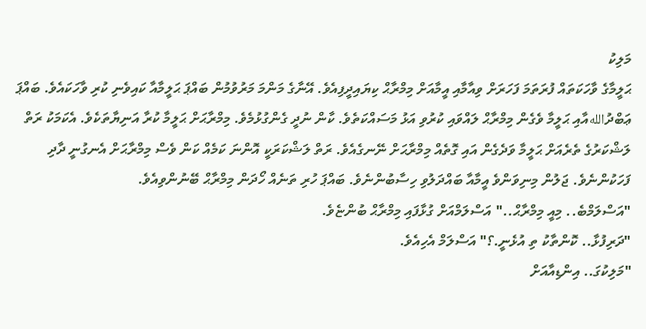މަލިކު
ޙަލީމާގެ ވާހަކަތައް ފުރަތަމަ ފަހަރަށް ވިއާމާއި އީމާއަށް މިމްރާޙް ކިޔައިދީފިއެވެ. އޭނާގެ މަންމަ މަރުވުމުން ބައްޕަ ޙަލީމާއާ ކައިވެނި ކުރި ވާހަކައެވެ. ބައްޕަ ޢަބްދުاللهއާއި ޙަލީމާ ވެގެން މިމްރާޙް ލައްވައި ކުރުވި އަޅު މަސައްކަތެވެ. ކާން ނުދީ ގެންގުޅުމެވެ. މިމްރާޙަށް ޙަލީމާ ކުރާ އަނިޔާތަކެވެ. އެކަމަކު ރަތް ލަޝްކަރުގެ ތެރެއަށް ޙަލީމާ ވަދެގެން އައި ގޮތެއް މިމްރާޙަށް ނޭނގެއެވެ. ރަތް ލަޝްކަރަކީ އޮންނަ ކަމެއް ކަން ވެސް މިމްރާޙަށް އެނގުނީ ދާދި ފަހަކުންނެވެ. ޖަލުން މިނިވަންވެ އީމާއާ ބައްދަލުވި ހިސާބުންނެވެ. ބައްޕަ ހުރި ތަނެއް ހޯދަން މިމްރާޙް ބޭނުންވިއެވެ.
"އަސްލަމްބެ.. މިއީ މިމްރާޙް.." އަސްލަމްއަށް ގުޅާފައި މިމްރާޙް ބުންޏެވެ.
"ދަރިފުޅާ.. ކޮންތާކު ތި އުޅެނީ.؟" އަސްލަމް އެހިއެވެ.
"މަލިކުގަ.. އިންޑިއާއަށް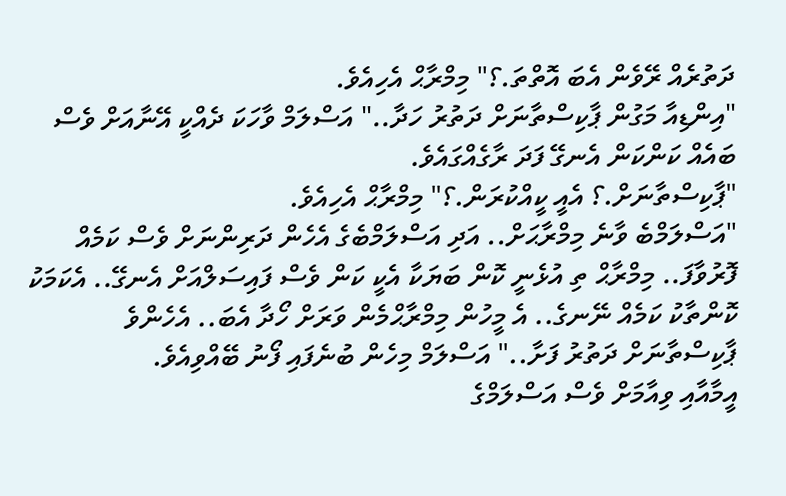ދަތުރެއް ރޭވެން އެބަ އޮތްތަ.؟" މިމްރާޙް އެހިއެވެ.
"އިންޑިއާ މަގުން ޕާކިސްތާނަށް ދަތުރު ހަދާ.." އަސްލަމް ވާހަކަ ދެއްކީ އޭނާއަށް ވެސް ބައެއް ކަންކަން އެނގޭ ފަދަ ރާގެއްގައެވެ.
"ޕާކިސްތާނަށް.؟ އެއީ ކީއްކުރަން.؟" މިމްރާޙް އެހިއެވެ.
"އަސްލަމްބެ ވާނެ މިމްރާޙަށް.. އަދި އަސްލަމްބެގެ އެހެން ދަރިންނަށް ވެސް ކަމެއް ފޮރުވާފަ.. މިމްރާޙް ތި އުޅެނީ ކޮން ބަޔަކާ އެކީ ކަން ވެސް ފައިސަލްއަށް އެނގޭ.. އެކަމަކު ކޮންތާކު ކަމެއް ނޭނގެ.. އެ މީހުން މިމްރާޙްމެން ވަރަށް ހޯދާ އެބަ.. އެހެންވެ ޕާކިސްތާނަށް ދަތުރު ފަށާ.." އަސްލަމް މިހެން ބުނެފައި ފޯނު ބޭއްވިއެވެ.
އީމާއާއި ވިއާމަށް ވެސް އަސްލަމްގެ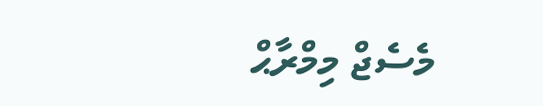މެސެޖް މިމްރާޙް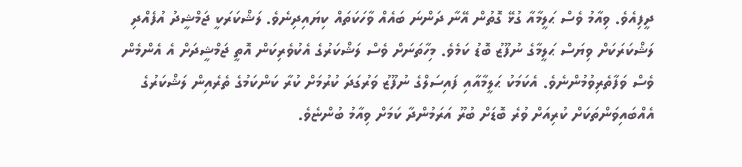ދީފިއެވެ. ވިއާމު ވެސް ޙަލީމާއާ ގުޅޭ ގޮތުން އޭނާ ދަންނަ ބައެއް ވާހަކަތައް ކިޔައިދިނެވެ. ލަޝްކަރަކީ ޖަމްޝީދު އުފެއްދި ލަޝްކަރަކަށް ވިޔަސް ޙަލީމާގެ ނުފޫޒު ބޮޑު ކަމެވެ. މިހާތަނަށް ވެސް ލަޝްކަރުގެ އެކުވެރިކަން އޮތީ ޖަމްޝީދަށް އެ އެންމެން ވެސް ވަފާތެރިވުމުންނެވެ. އެކަމަކު ޙަލީމާއާއި ފައިސަލްގެ ނުފޫޒު ވަރުގަދަ ކުރުމަށް ކުރާ ކަންކަމުގެ ތެރެއިން ލަޝްކަރުގެ އެއްބައިވަންތަކަށް ކުރިއަށް ވުރެ ބޮޑަށް ބުރޫ އަރަމުންދާ ކަމަށް ވިއާމު ބުންޏެވެ.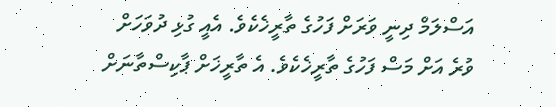އަސްލަމް ދިނީ ވަރަށް ފަހުގެ ތާރީޚެކެވެ. އެއީ ގުޅި ދުވަހަށް ވުރެ އަށް މަސް ފަހުގެ ތާރީޚެކެވެ. އެ ތާރީޚަށް ޕާކިސްތާނަށް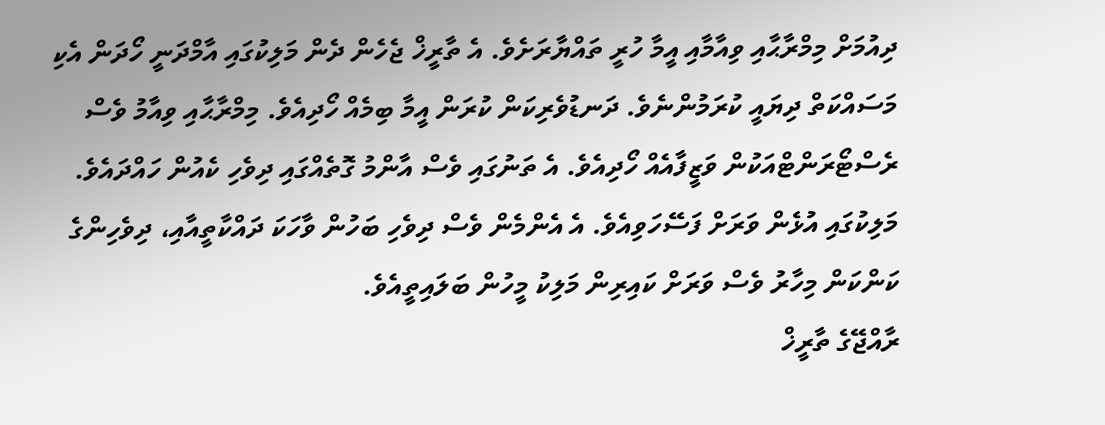ދިއުމަށް މިމްރާޙާއި ވިއާމާއި އީމާ ހުރީ ތައްޔާރަށެވެ. އެ ތާރީޚް ޖެހެން ދެން މަލިކުގައި އާމްދަނީ ހޯދަން އެކި މަސައްކަތް ދިޔައީ ކުރަމުންނެވެ. ދަނޑުވެރިކަން ކުރަން އީމާ ބިމެއް ހޯދިއެވެ. މިމްރާޙާއި ވިއާމު ވެސް ރެސްޓޯރަންޓްއަކުން ވަޒީފާއެއް ހޯދިއެވެ. އެ ތަނުގައި ވެސް އާންމު ގޮތެއްގައި ދިވެހި ކެއުން ހައްދައެވެ. މަލިކުގައި އުޅެން ވަރަށް ފަސޭހަވިއެވެ. އެ އެންމެން ވެސް ދިވެހި ބަހުން ވާހަކަ ދައްކާތީއާއި، ދިވެހިންގެ ކަންކަން މިހާރު ވެސް ވަރަށް ކައިރިން މަލިކު މީހުން ބަލައިތީއެވެ.
ރާއްޖޭގެ ތާރީޚް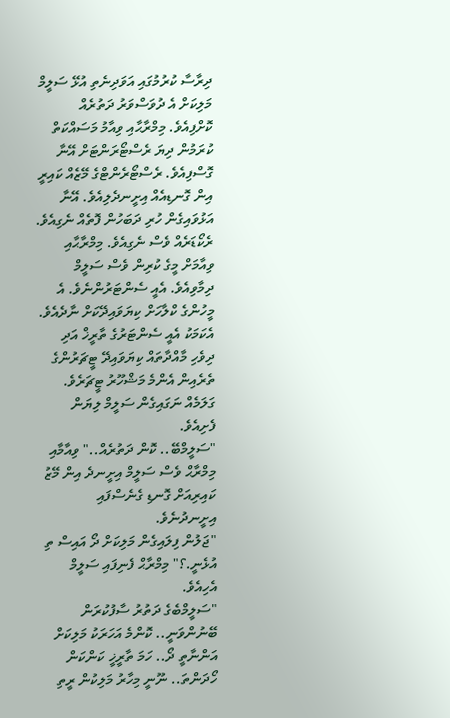ދިރާސާ ކުރުމުގައި އަވަދިނެތި އުޅޭ ސަލީމް މަލިކަށް އެ ދުވަސްވަރު ދަތުރެއް ކޮށްފިއެވެ. މިމްރާޙާއި ވިއާމު މަސައްކަތް ކުރަމުން ދިޔަ ރެސްޓޯރަންޓަށް އޭނާ ގޮސްފިއެވެ. ރެސްޓޯރެންޓްގެ މޭޒެއް ކައިރީ އިން ގޮނޑިއެއް އިށީނދެލިއެވެ. އޭނާ އަޅުވައިގެން ހުރި ދަބަހުން ފޮތެއް ނެގިއެވެ. ރެކޯޑަރެއް ވެސް ނެގިއެވެ. މިމްރާޙާއި ވިއާމަށް މީގެ ކުރިން ވެސް ސަލީމް ދިމާވިއެވެ. އެއީ ސެންޓަރުންނެވެ. އެ މީހުންގެ ކްލާހަށް ކިޔަވައިދޭކަށް ނާދެއެވެ. އެކަމަކު އެއީ ސެންޓަރުގެ ތާރީޚް އަދި ދިވެހި މާއްދާތައް ކިޔަވައިދޭ ޓީޗަރުންގެ ތެރެއިން އެންމެ މަޝްހޫރު ޓީޗަރެވެ. ގަލަމެއް ނަގައިގެން ސަލީމް ލިޔަން ފެށިއެވެ.
"ސަލީމްބޭ.. ކޮން ދަތުރެއް.." ވިއާމާއި މިމްރާޙް ވެސް ސަލީމް އިށީނދެ އިން މޭޒު ކައިރިއަށް ގޮނޑި ގެނެސްފައި އިށީނދުނެވެ.
"ޖަލުން ފިލައިގެން މަލިކަށް ދޯ އައިސް ތި އުޅެނީ.؟" މިމްރާޙް ފެނިފައި ސަލީމް އެހިއެވެ.
"ސަލީމްބެގެ ދަތުރު ސާފުކުރަން ބޭނުންވަނީ.. ކޮންމެ އަހަރަކު މަލިކަށް އަންނާތީ ދޯ.. ހަމަ ތާރީޚީ ކަންކަން ހޯދަންތަ.. ނޫނީ މިހާރު މަލިކުން ރީތި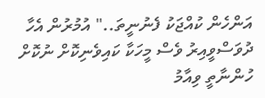އަންހެން ކުއްޖަކު ފެނުނީތަ.." އުމުރުން އެހާ ދުވަސްވީއިރު ވެސް މީހަކާ ކައިވެނިކޮށް ނުކޮށް ހުންނާތީ ވިއާމު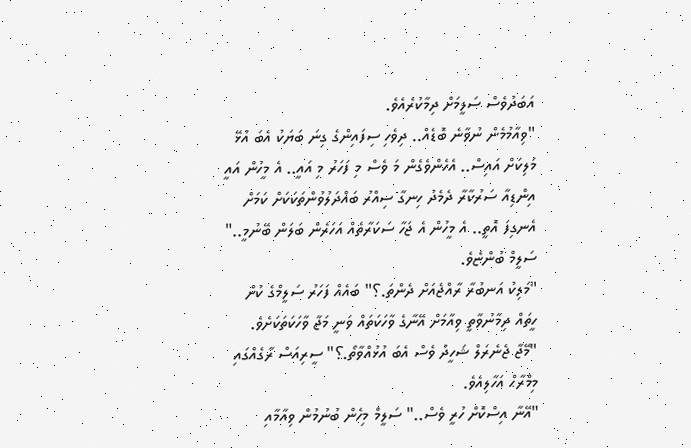އަބަދުވެސް ސަލީމަށް ދިމާކުރެއެވެ.
"ވިއާމުމެން ނުވާނެ ބޮޑެއް.. ދިވެހި ސިފައިންގެ ގިނަ ބަޔަކު އެބަ އުޅޭ މަލިކަށް އައިސް.. އެހެންވެގެން މަ ވެސް މި ފަހަރު މި އައީ.. އެ މީހުން އައީ އިންޑިއާ ސަރުކާރާ ދެމެދު ހިނގާ ސިއްރު ބައްދަލުވުންތަކަކަށް ކަމަށް އެނގިފަ އޮތީ.. އެ މީހުން އެ ޖަހާ ސަކަރާތެއް އަހަރެން ބަލަން ބޭނުމީ.." ސަލީމް ބުންޏެވެ.
"މަލިކު އަނބުރާ ރާއްޖެއަށް ދެންތަ.؟" ބައެއް ފަހަރު ސަލީމްގެ ކުށް ހީތައް ދިމާނުވާތީ ވިއާމަށް އޭނާގެ ވާހަކަތައް ވަނީ މަޖާ ވާހަކަތަކަށެވެ.
"މޭޖާ ޖެނެރަލް ޝަހީދު ވެސް އެބަ އުޅުއްވާތޯ.؟" ސީރިއަސް ރާގެއްގައި މިމްރާޙް އަހާލިއެވެ.
"އޭނާ އިސްކޮށް ހުރީ ވެސް.." ސަލީމް މިހެން ބުނުމުން ވިއާމާއި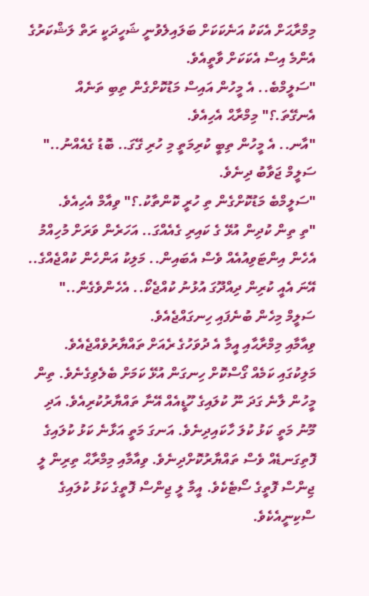މިމްރާޙަށް އެކަކު އަނެކަކަށް ބަލައިލެވުނީ ޝަހީދަކީ ރަތް ލަޝްކަރުގެ އެންމެ އިސް އެކަކަށް ވާތީއެވެ.
"ސަލީމްބެ.. އެ މީހުން އައިސް މަޑުކޮށްގެން ތިބި ތަނެއް އެނގޭތަ.؟" މިމްރާޙް އެހިއެވެ.
"އާނ.. އެ މީހުން ތިބީ ކުރިމަތީ މި ހުރި ގޭގަ.. ބޮޑު ގެއެއްނު.." ސަލީމް ޖަވާބު ދިނެވެ.
"ސަލީމްބެ މަޑުކޮށްގެން ތި ހުރީ ކޮންތާކު.؟" ވިއާމް އެހިއެވެ.
"ތި ތިން ކުދިން އުޅޭ ގެ ކައިރި ގެއެއްގަ.. އަހަރެން ވަރަށް މުހިއްމު އެހެން އިންޓަވިއުއެއް ވެސް އެބައިން.. މަލިކު އަންހެން ކުއްޖެއްގެ.. އޭނަ އެއީ ކުރިން ދިއްދޫގަ އުޅުނު ކުއްޖެކޯ.. އެހެންވެގެން.." ސަލީމް މިހެން ބުނެފައި ހިނގައްޖެއެވެ.
ވިއާމާއި މިމްރާޙާއި އީމާ އެ ދުވަހުގެ ރެއަށް ތައްޔާރުވެއްޖެއެވެ. މަލިކުގައި ކަމެއް ގޯސްކޮށް ހިނގަން އުޅޭ ކަމަށް ބެލެވިގެނެވެ. ތިން މީހުން ލާނެ ގަދަ ނޫ ކުލައިގެ ހޫޑީއެއް އޭނާ ތައްޔާރުކުރިއެވެ. އަދި މޫނު މަތީ ކަޅު ކުލަ ހާކައިދިނެވެ. އަނގަ މަތީ އަޅާނެ ކަޅު ކުލައިގެ ފޮތިގަނޑެއް ވެސް ތައްޔާރުކޮށްދިނެވެ. ވިއާމާއި މިމްރާޙް ތިރިން ލީ ޖިންސް ފޮތީގެ ސޯޓެކެވެ. އީމާ ލީ ޖިންސް ފޮތީގެ ކަޅު ކުލައިގެ ސްކިނީއެކެވެ.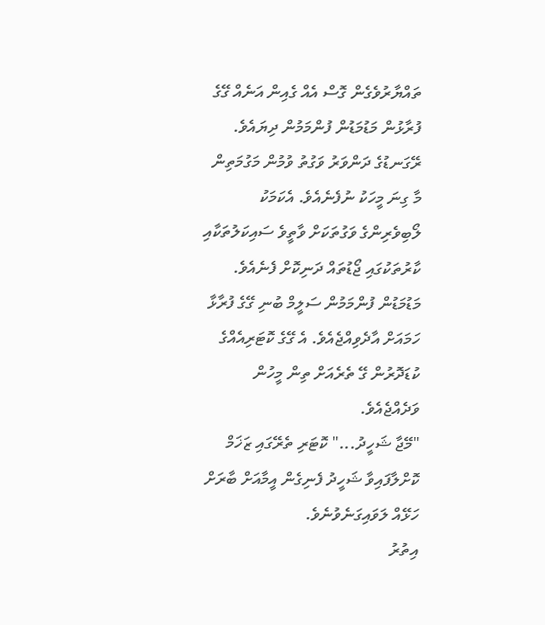ތައްޔާރުވެގެން ގޮސް އެއް ގެއިން އަނެއް ގޭގެ ފުރާޅުން މަޑުމަޑުން ފުންމަމުން ދިޔައެވެ. ރޭގަނޑުގެ ދަންވަރު ވަގުތު ވުމުން މަގުމަތިން މާ ގިނަ މީހަކު ނުފެނެއެވެ. އެކަމަކު ލޯބިވެރިންގެ ވަގުތަކަށް ވާތީވެ ސައިކަލުތަކާއި ކާރުތަކުގައި ޖޯޑުތައް ދަނިކޮށް ފެނެއެވެ. މަޑުމަޑުން ފުންމަމުން ސަލީމް ބުނި ގޭގެ ފުރާޅާ ހަމައަށް އާދެވިއްޖެއެވެ. އެ ގޭގެ ކޮޓަރިއެއްގެ ކުޑަދޮރުން ގޭ ތެރެއަށް ތިން މީހުން ވަދެއްޖެއެވެ.
"މޭޖާ ޝަހީދު..." ކޮޓަރި ތެރޭގައި ޒަޚަމް ކޮށްލާފައިވާ ޝަހީދު ފެނިގެން އީމާއަށް ބާރަށް ހަޅޭއް ލަވައިގަނެވުނެވެ.
އިތުރު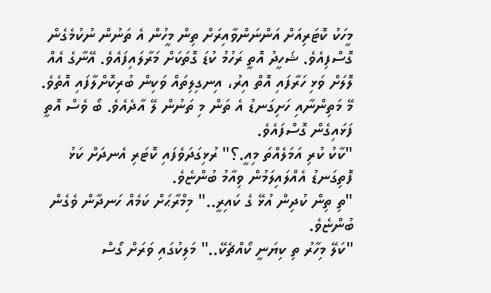މީހަކު ކޮޓަރިއަށް އަންނަންވާއިރަށް ތިން މީހުން އެ ތަނުން ނުކުމެގެން ގޮސްފިއެވެ. ޝަހީދު އޮތީ ރަހުމު ކުޑަ ގޮތަކަށް މަރާލައިފައެވެ. އޭނާގެ އެއް ލޮލަށް ވަޅި ހަރާފައި އޮތް އިރު، އިނގިލިތައް ވަކިން ބުރިކޮށްލާފައި އޮތެވެ. މޭ މަތިންނާއި ހަށިގަނޑު އެ ތަން މި ތަނުން ލޭ އާދެއެވެ. ބޯ ވެސް އޮތީ ފަޅައިގެން ގޮސްފައެވެ.
"ކާކު ކުރި އަމަލެއްތަ މިއީ.؟" ރުޅިގަދަވެފައި ކޮޓަރި އެނދަށް ކަޅު ފޮތިގަނޑު އެއްލައިލަމުން ވިއާމު ބުންޏެވެ.
"ތި ތިން ކުދިން އުޅޭ ގެ ކައިރީ.." މިމްރާޙަށް ކަމެއް ހަނދާން ވެގެން ބުންޏެވެ.
"ކަލޭ މިހާރު ތި ކިޔަނީ ކޯއްޗެކޭ.." މަލިކުގައި ވަރަށް ގޯސް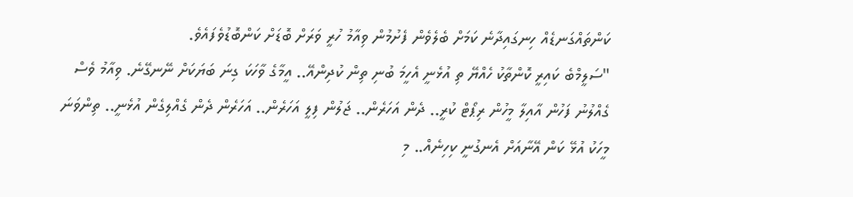ކަންތައްގަނޑެއް ހިނގައިދާނެ ކަމަށް ބެލެވެން ފެށުމުން ވިއާމު ހުރީ ވަރަށް ބޮޑަށް ކަންބޮޑުވެފައެވެ.
"ސަލީމްބެ ކައިރީ ކޮންތާކު ހެއްޔޭ ތި އުޅެނީ އެހީމަ ބުނި ތިން ކުދިންއޭ.. އީމާގެ ވާހަކަ ގިނަ ބަޔަކަށް ނޭނގޭނެ. ވިއާމު ވެސް ގެއްލުނު ފަހުން އާއިލާ މީހުން ރިޕޯޓް ކުރީ.. ދެން އަހަރެން.. ޖަލުން ފިލީ އަހަރެން.. އަހަރެން ދެން ގެއްލިގެން އުޅެނީ.. ތިންވަނަ މީހަކު އުޅޭ ކަން އޭނާއަށް އެނގުނީ ކިހިނެއް.. މި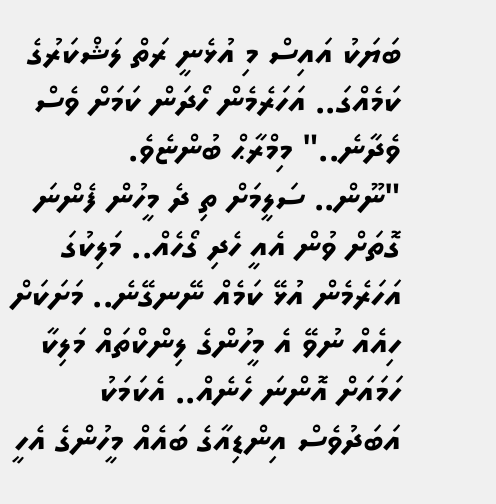ބަޔަކު އައިސް މި އުޅެނީ ރަތް ލަޝްކަރުގެ ކަމެއްގަ.. އަހަރެމެން ހޯދަން ކަމަށް ވެސް ވެދާނެ.." މިމްރާޙް ބުންޏެވެ.
"ނޫން.. ސަލީމަށް ތި ދެ މީހުން ފެންނަ ގޮތަށް ވުން އެއީ ހެދި ގޯހެއް.. މަލިކުގަ އަހަރެމެން އުޅޭ ކަމެއް ނޭނގޭނެ.. މަށަކަށް ހިއެއް ނުވޭ އެ މީހުންގެ ލިންކްތައް މަލިކާ ހަމައަށް އޮންނަ ހެނެއް.. އެކަމަކު އަބަދުވެސް އިންޑިއާގެ ބައެއް މީހުންގެ އެހީ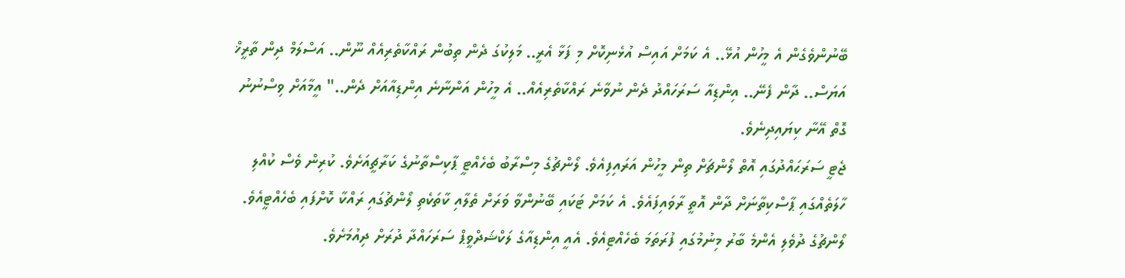ބޭނުންވެގެން އެ މީހުން އުޅޭ.. އެ ކަމަށް އައިސް އުޅެނިކޮށް މި ފަޅާ އެރީ.. މަލިކުގަ ދެން ތިބުން ރައްކާތެރިއެއް ނޫން.. އަސްލަމް ދިން ތާރީޚް އަޔަސް.. ދާން ފެނޭ.. އިންޑިއާ ސަރަހައްދު ދެން ނުވާނެ ރައްކާތެރިއެއް.. އެ މީހުން އަންނާނެ އިންޑިއާއަށް ދެން.." އީމާއަށް ވިސްނުނު ގޮތް އޭނާ ކިޔައިދިނެވެ.
ޖެޓީ ސަރަޙައްދުގައި އޮތް ލޯންޗަށް ތިން މީހުން އަރައިފިއެވެ. ލޯންޗުގެ މިސްރާބު ބެހެއްޓީ ޕާކިސްތާނުގެ ކަރާޗީއަށެވެ. ކުރިން ވެސް ކުއްލި ހާލަތެއްގައި ޕާސްކިތާނަށް ދާން އޮތީ ރާވައިފައެވެ. އެ ކަމަށް ޓަކައި ބޭނުންވާ ވަރަށް ތެލާއި ކާތަކެތި ލޯންޗުގައި ރައްކާ ކޮށްފައި ބެހެއްޓީއެވެ. ލޯންޗުގެ ދުވެލި އެންމެ ބާރު މިނުމުގައި ފުރަތަމަ ބެހެއްޓިއެވެ. އެއީ އިންޑިއާގެ ލަކްޝަދްވީޕް ސަރަހައްދާ ދުރަށް ދިއުމަށެވެ.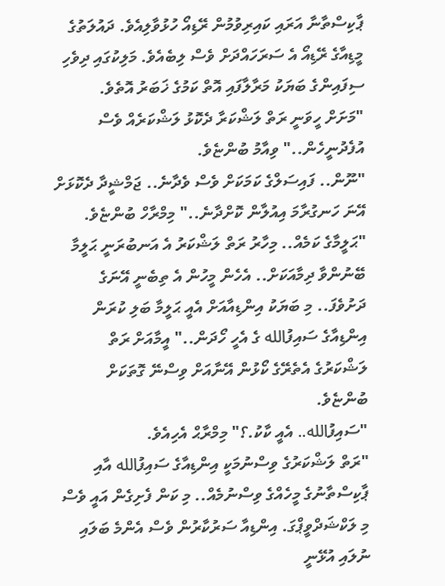ޕާކިސްތާނާ އަރައި ކައިރިވުމުން ރޭޑިއޯ ހުޅުވާލިއެވެ. ދައުލަތުގެ މީޑިއާގެ ރޭޑިއޯ އެ ސަރަހައްދަށް ވެސް ލިބެއެވެ. މަލިކުގައި ދިވެހި ސިފައިންގެ ބަޔަކު މަރާލާފައި އޮތް ކަމުގެ ޚަބަރު އޮތެވެ.
"މަށަށް ހީވަނީ ރަތް ލަޝްކަރާ ދެކޮޅު ލަޝްކަރެއް ވެސް އުފެދުނީހެން.." ވިއާމު ބުންޏެވެ.
"ނޫން.. ފައިސަލްގެ ކަމަކަށް ވެސް ވެދާނެ.. ޖަމްޝީދާ ދެކޮޅަށް އޭނަ ހަނގުރާމަ އިއުލާން ކޮށްދާނެ.." މިމްރާހް ބުންޏެވެ.
"ޙަލީމާގެ ކަމެއް.. މިހާރު ރަތް ލަޝްކަރު އެ އަނބުރަނީ ޙަލީމާ ބޭނުންވާ ދިމާއަކަށް.. އެހެން މީހުން އެ ތިބެނީ އޭނަގެ ދަށުވެފަ.. މި ބަޔަކު އިންޑިއާއަށް އެއީ ޙަލީމާ ބަލި ކުރަން އިންޑިއާގެ ސައިފުالله ގެ އެހީ ހޯދަން.." އީމާއަށް ރަތް ލަޝްކަރުގެ އެތެރޭގެ ކޯޅުން އޭނާއަށް ވިސްނޭ ގޮތަކަށް ބުންޏެވެ.
"ސައިފުالله.. އެއީ ކާކު.؟" މިމްރާޙް އެހިއެވެ.
"ރަތް ލަޝްކަރުގެ ވިސްނުމަކީ އިންޑިއާގެ ސައިފުالله އާއި ޕާކިސްތާނުގެ މީހެއްގެ ވިސްނުމެއް.. މި ކަން ފެށިގެން އައީ ވެސް މި ލަކްޝަދްވީޕްގަ. އިންޑިއާ ސަރުކާރުން ވެސް އެންމެ ބަލައި ނުލައި އުޅޭނީ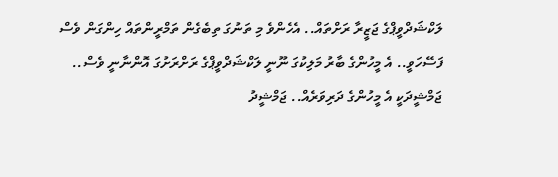ލަކްޝަދްވީޕްގެ ޖަޒީރާ ރަށްތައް.. އެހެންވެ މި ތަނުގަ ތިބެގެން ތަމްރީންތައް ހިންގަން ވެސް ފަސޭހަވީ.. އެ މީހުންގެ ބާރު މަލިކުގަ ނޫނީ ލަކްޝަދްވީޕްގެ ރަށްރަށުގަ އޮންނާނީ ވެސް.. ޖަމްޝީދަކީ އެ މީހުންގެ ދަރިވަރެއް.. ޖަމްޝީދު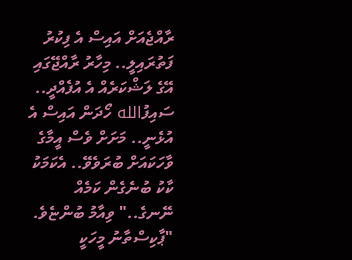ރާއްޖެއަށް އައިސް އެ ފިކުރު ފަތުރައިލީ.. މިހާރު ރާއްޖޭގައި އޭގެ ލަޝްކަރެއް އެ އުފެއްދީ.. ސައިފުالله ހޯދަން އައިސް އެ އުޅެނީ.. މަށަށް ވެސް އީމާގެ ވާހަކައަށް ބުރަވެވޭ.. އެކަމަކު ކާކު ބުނެގެން ކަމެއް ނޭނގެ.." ވިއާމު ބުންޏެވެ.
"ޕާކިސްތާނު މީހަކީ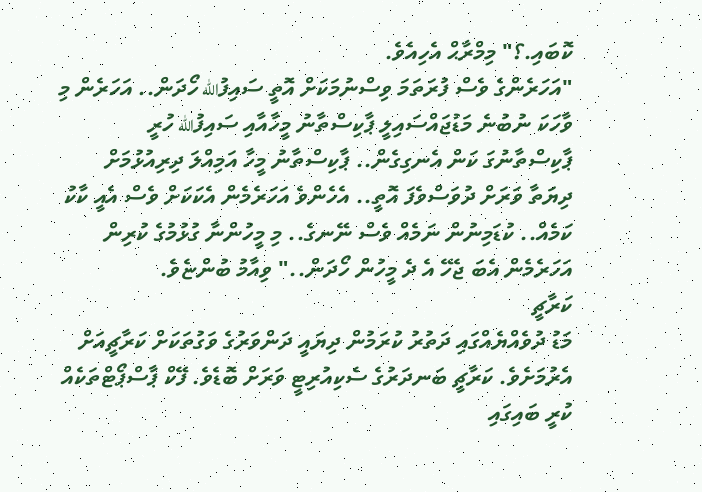ކޮބައި.؟" މިމްރާޙް އެހިއެވެ.
"އަހަރެންގެ ވެސް ފުރަތަމަ ވިސްނުމަކަށް އޮތީ ސައިފުالله ހޯދަން.. އަހަރެން މި ވާހަކަ ނުބުނެ މަޑުޖައްސައިލީ ޕާކިސްތާނު މީހާއާއި ސައިފުالله ހުރީ ޕާކިސްތާނުގަ ކަން އެނގިގެން.. ޕާކިސްތާނު މީހާ އަމިއްލަ ދިރިއުޅުމަށް ދިޔަތާ ވަރަށް ދުވަސްވެފަ އޮތީ.. އެހެންވެ އަހަރެމެން އެކަކަށް ވެސް އެއީ ކާކު ކަމެއް.. ކުޑަމިނުން ނަމެއް ވެސް ނޭނގެ.. މި މީހުންނާ ގުޅުމުގެ ކުރިން އަހަރެމެން އެބަ ޖެހޭ އެ ދެ މީހުން ހޯދަން.." ވިއާމު ބުންޏެވެ.
ކަރާޗީ
މަޑު ދުވެއްޔެއްގައި ދަތުރު ކުރަމުން ދިޔައީ ދަންވަރުގެ ވަގުތަކަށް ކަރާޗީއަށް އެރުމަށެވެ. ކަރާޗީ ބަނދަރުގެ ސެކިއުރިޓީ ވަރަށް ބޮޑެވެ. ފޭކް ޕާސްޕޯޓްތަކެއް ކުރީ ބައިގައި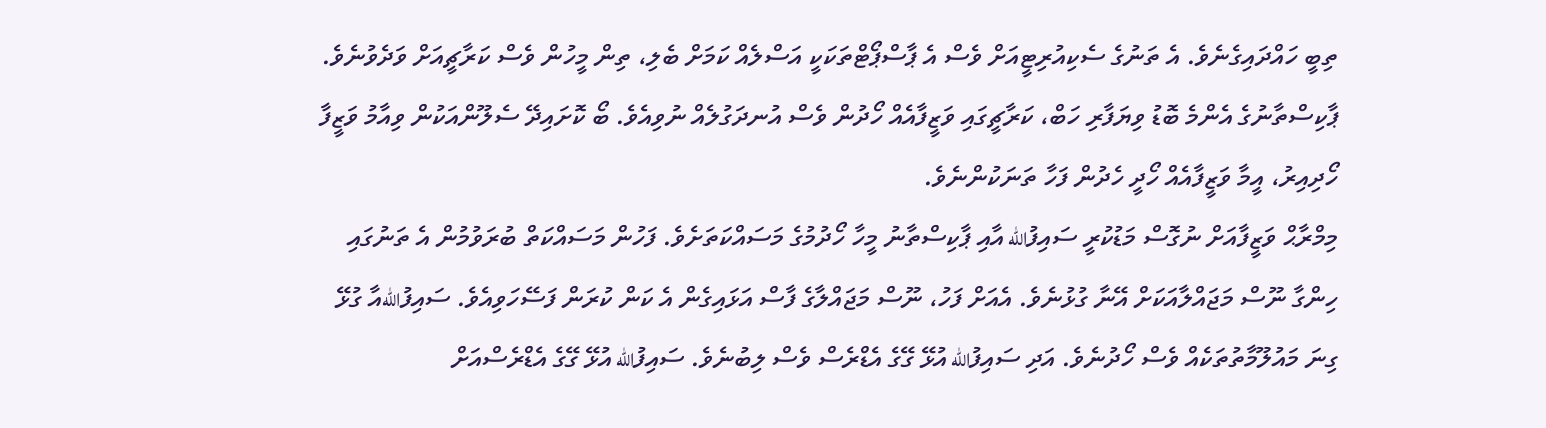ތިބީ ހައްދައިގެނެވެ. އެ ތަނުގެ ސެކިއުރިޓީއަށް ވެސް އެ ޕާސްޕޯޓްތަކަކީ އަސްލެއް ކަމަށް ބެލި، ތިން މީހުން ވެސް ކަރާޗީއަށް ވަދެވުނެވެ. ޕާކިސްތާނުގެ އެންމެ ބޮޑު ވިޔަފާރި ހަބް، ކަރާޗީގައި ވަޒީފާއެއް ހޯދުން ވެސް އުނދަގުލެއް ނުވިއެވެ. ބޯ ކޮށައިދޭ ސެލޫންއަކުން ވިއާމު ވަޒީފާ ހޯދިއިރު، އީމާ ވަޒީފާއެއް ހޯދީ ހެދުން ފަހާ ތަނަކުންނެވެ.
މިމްރާޙް ވަޒީފާއަށް ނުގޮސް މަޑުކުރީ ސައިފުالله އާއި ޕާކިސްތާނު މީހާ ހޯދުމުގެ މަސައްކަތަށެވެ. ފަހުން މަސައްކަތް ބުރަވުމުން އެ ތަނުގައި ހިންގާ ނޫސް މަޖައްލާއަކަށް އޭނާ ގުޅުނެވެ. އެއަށް ފަހު، ނޫސް މަޖައްލާގެ ފާސް އަޅައިގެން އެ ކަން ކުރަން ފަސޭހަވިއެވެ. ސައިފުاللهއާ ގުޅޭ ގިނަ މައުލޫމާތުތަކެއް ވެސް ހޯދުނެވެ. އަދި ސައިފުالله އުޅޭ ގޭގެ އެޑްރެސް ވެސް ލިބުނެވެ. ސައިފުالله އުޅޭ ގޭގެ އެޑްރެސްއަށް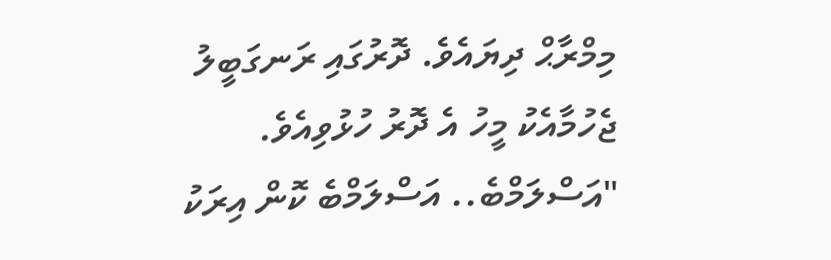މިމްރާޙް ދިޔައެވެ. ދޮރުގައި ރަނގަބީލު ޖެހުމާއެކު މީހު އެ ދޮރު ހުޅުވިއެވެ.
"އަސްލަމްބެ.. އަސްލަމްބެ ކޮން އިރަކު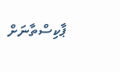ޕާކިސްތާނަށް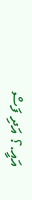އައީ.؟ އަދި ފަސް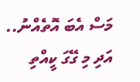މަސް އެބަ އޮތެއްނު.. އަދި މި ގޭގަ ކީއްތި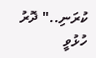ކުރަނި.." ދޮރު ހުޅުވީ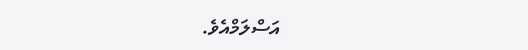އަސްލަމްއެވެ.